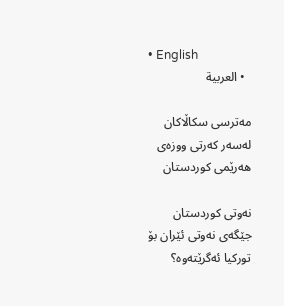• English
  • العربية

مه‌ترسی سكاڵاكان له‌سه‌ر كه‌رتى ووزه‌ى هه‌رێمى كوردستان

نه‌وتى كوردستان جێگه‌ى نه‌وتى ئێران بۆ توركیا ئه‌گرێته‌وه‌؟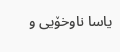یاسا ناوخۆیی و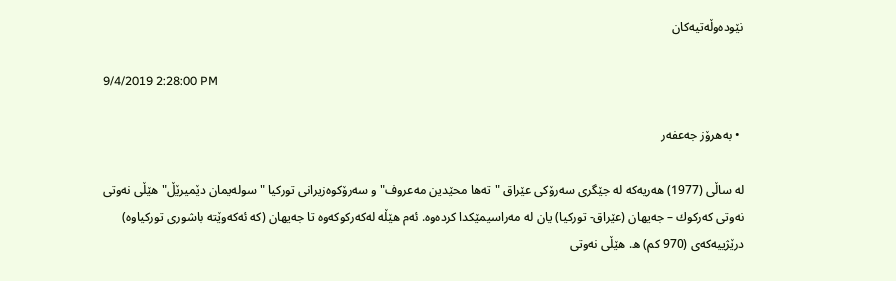نێوده‌وڵه‌تیه‌كان

9/4/2019 2:28:00 PM

 • به‌هرۆز جه‌عفه‌ر

له‌ ساڵى (1977) هه‌ریه‌كه‌ له‌ جێگرى سه‌رۆكى عێراق "ته‌ها محێدین مه‌عروف" و سه‌رۆكوه‌زیرانى توركیا "سوله‌یمان دێمیرێڵ" هێڵى نه‌وتى نه‌وتى كه‌ركوك – جه‌یهان (عێراق- توركیا) یان له‌ مه‌راسیمێكدا كرده‌وه‌. ئه‌م هێڵه‌ له‌كه‌ركوكه‌وه‌ تا جه‌یهان (كه‌ ئه‌كه‌وێته‌ باشورى توركیاوه‌) درێژییه‌كه‌ى (970 كم) ه‌. هێڵى نه‌وتى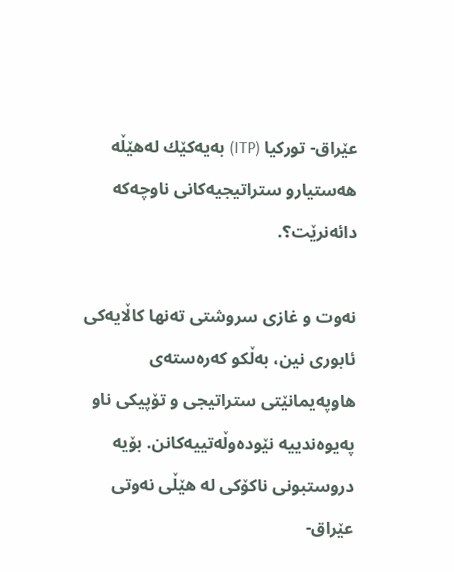عێراق- توركیا (ITP) به‌یه‌كێك له‌هێڵه‌ هه‌ستیارو ستراتیجیه‌كانى ناوچه‌كه‌ دائه‌نرێت؟.

نه‌وت و غازى سروشتى ته‌نها كاڵایه‌كى ئابورى نین، به‌ڵكو كه‌ره‌سته‌ى هاوپه‌یمانێتى ستراتیجى و تۆپیكى ناو په‌یوه‌ندییه‌ نێوده‌وڵه‌تییه‌كانن. بۆيه دروستبونى ناكۆكى له‌ هێڵى نه‌وتى عێراق-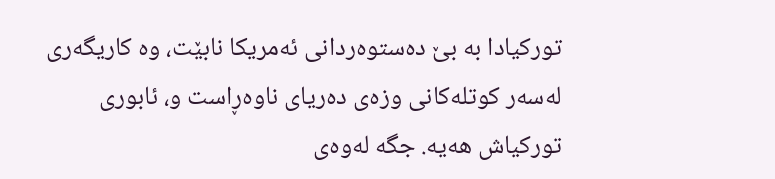توركیادا به‌ بێ ده‌ستوه‌ردانى ئه‌مریكا نابێت، وه‌ كاریگه‌رى له‌سه‌ر كوتله‌كانى وزه‌ى ده‌ریاى ناوه‌ڕاست و، ئابورى توركیاش هه‌یه‌. جگه‌ له‌وه‌ى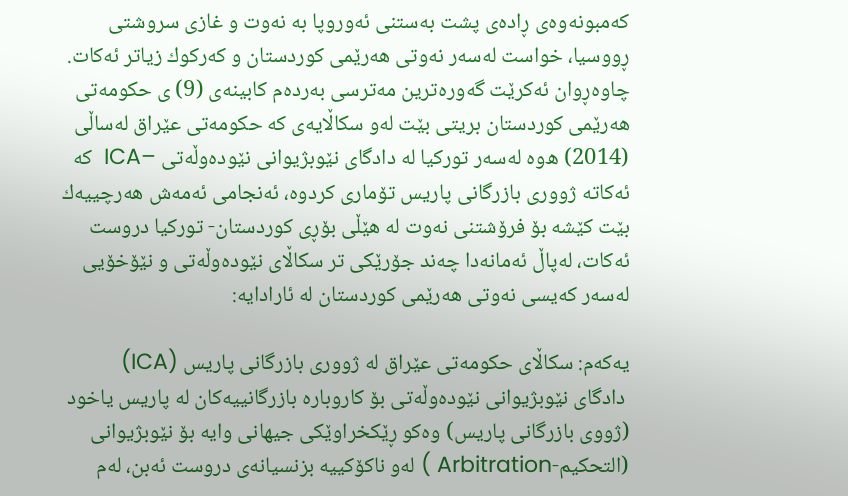كه‌مبونه‌وه‌ى ڕاده‌ى پشت به‌ستنى ئه‌وروپا به‌ نه‌وت و غازى سروشتى ڕووسیا، خواست له‌سه‌ر نه‌وتى هه‌رێمى كوردستان و كه‌ركوك زیاتر ئه‌كات. چاوه‌ڕوان ئه‌كرێت گه‌وره‌ترین مه‌ترسى به‌رده‌م كابینه‌ى (9) ى حكومه‌تى هه‌رێمى كوردستان بریتى بێت له‌و سكاڵایه‌ى كه‌ حكومه‌تى عێراق له‌ساڵى (2014) ه‌وه‌ له‌سه‌ر توركیا له‌ دادگاى نێوبژیوانى نێوده‌وڵه‌تى –ICA  كه‌ ئه‌كاته‌ ژوورى بازرگانى پاریس تۆمارى كردوه‌، ئه‌نجامى ئه‌مه‌ش هه‌رچییه‌ك بێت كێشه‌ بۆ فرۆشتنى نه‌وت له‌ هێڵى بۆڕى كوردستان- توركیا دروست ئه‌كات، له‌پاڵ ئه‌مانه‌دا چه‌ند جۆرێكى تر سكاڵاى نێوده‌وڵه‌تى و نێۆخۆیی له‌سه‌ر كه‌یسى نه‌وتى هه‌رێمى كوردستان له‌ ئارادایه‌:

یه‌كه‌م: سكاڵاى حكومه‌تى عێراق له‌ ژوورى بازرگانى پاریس (ICA)
 دادگاى نێوبژیوانى نێوده‌وڵه‌تى بۆ كاروباره‌ بازرگانییه‌كان له‌ پاریس یاخود (ژووى بازرگانى پاریس) وه‌كو ڕێكخراوێكى جیهانى وایه‌ بۆ نێوبژیوانى (التحكیم-Arbitration ) له‌و ناكۆكییه‌ بزنسیانه‌ى دروست ئه‌بن، له‌م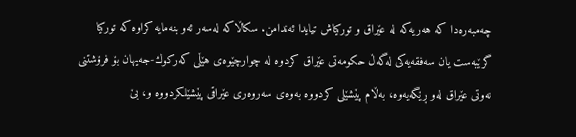چه‌مبه‌ره‌دا كه‌ هه‌ریه‌كه‌ له‌ عێراق و توركیاش تیایدا ئه‌ندامن. سكاڵاكه‌ له‌سه‌ر ئه‌و بنه‌مایه‌ كراوه‌ كه‌ توركیا گرێبه‌ست یان سه‌فقه‌یه‌كى له‌گه‌ڵ حكومه‌تى عێراق كردوه‌ له‌ چوارچێوه‌ى هێڵى كه‌ركوك-جه‌یهان بۆ فرۆشتنى نه‌وتى عێراق له‌و ڕێگه‌یه‌وه‌، به‌ڵام پێشێلى كردووه‌ به‌وه‌ى سه‌روه‌رى عێراقى پێشێلكردووه‌ و، بێ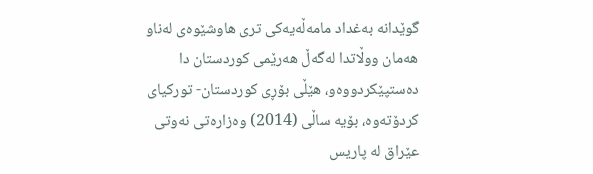گوێدانه‌ به‌غداد مامه‌ڵه‌یه‌كى ترى هاوشێوه‌ى له‌ناو هه‌مان ووڵاتدا له‌گه‌ڵ هه‌رێمى كوردستان دا ده‌ستپێكردووه‌و، هێڵى بۆڕى كوردستان- توركیاى كردۆته‌وه‌، بۆیه‌ ساڵى (2014) وه‌زاره‌تى نه‌وتى عێراق له‌ پاریس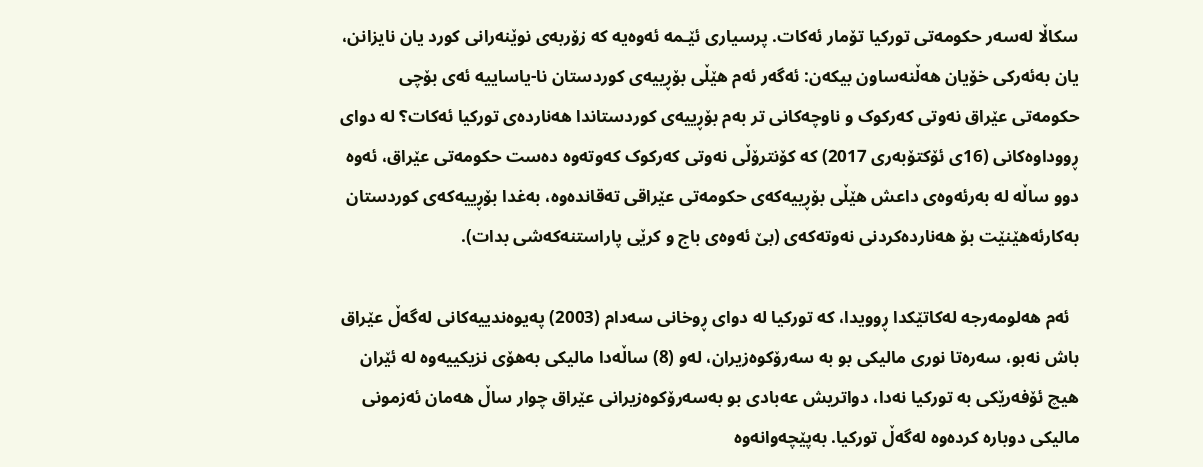سكاڵا له‌سه‌ر حكومه‌تى توركیا تۆمار ئه‌كات. پرسیاری ئێـمە ئەوەیە کە زۆربەی نوێنەرانی کورد یان نایزانن، یان بەئەرکی خۆیان هەڵنەساون بیکەن: ئەگەر ئەم هێڵی بۆڕییەی کوردستان نا-یاساییە ئەی بۆچی حکومەتی عێراق نەوتی کەرکوک و ناوچەکانی تر بەم بۆڕییەی کوردستاندا هەناردەی تورکیا ئەکات؟ لە دوای ڕووداوەکانی (16ی ئۆکتۆبەری 2017) کە کۆنترۆڵی نەوتی کەرکوک کەوتەوە دەست حکومەتی عێراق، ئەوە دوو ساڵە لە بەرئەوەی داعش هێڵی بۆڕییەکەی حکومەتی عێراقی تەقاندەوە، بەغدا بۆڕییەکەی کوردستان بەکارئەهێنێت بۆ هەناردەکردنی نەوتەکەی (بێ ئەوەی باج و کرێی پاراستنەکەشی بدات).

  ئه‌م هه‌لومه‌رجه‌ له‌كاتێكدا ڕوویدا، كه‌ توركیا له‌ دواى ڕوخانى سه‌دام (2003) په‌یوه‌ندییه‌كانى له‌گه‌ڵ عێراق باش نه‌بو، سه‌ره‌تا نورى مالیكى بو به‌ سه‌رۆكوه‌زیران، له‌و (8) ساڵه‌دا مالیکی به‌هۆى نزیكییه‌وه‌ له‌ ئێران هیچ ئۆفه‌رێكى به‌ توركیا نه‌دا، دواتریش عه‌بادى بو به‌سه‌رۆكوه‌زیرانى عێراق چوار ساڵ هه‌مان ئه‌زمونى مالیكى دوباره‌ كرده‌وه‌ له‌گه‌ڵ توركیا. به‌پێچه‌وانه‌وه‌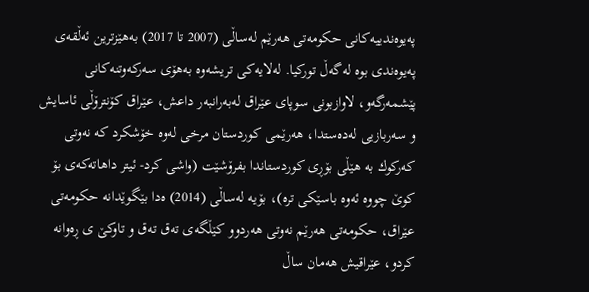په‌یوه‌ندییه‌كانى حكومه‌تى هه‌رێم له‌ساڵى (2007 تا 2017) به‌هێزترین ئه‌ڵقه‌ى په‌یوه‌ندى بوه‌ له‌گه‌ڵ توركیا. له‌لایه‌كى تریشه‌وه‌ به‌هۆى سه‌ركه‌وتنه‌كانى پێشمه‌رگه‌و، لاوازبونى سوپاى عێراق له‌به‌رانبه‌ر داعش، عێراق كۆنترۆڵى ئاسایش و سه‌ربازیی له‌ده‌ستدا، هه‌رێمى كوردستان مرخى له‌وه‌ خۆشكرد كه‌ نه‌وتى كه‌ركوك به‌ هێڵى بۆڕى كوردستاندا بفرۆشێت (واشى كرد- ئیتر داهاتەکەی بۆ کوێ چووە ئەوە باسێکی ترە)، بۆیه‌ له‌ساڵى (2014) ه‌دا بێگوێدانه‌ حكومه‌تى عێراق، حكومه‌تى هه‌رێم نه‌وتى هه‌ردوو كێڵگه‌ى ته‌ق ته‌ق و تاوكێ ى ڕه‌وانه‌ كردو، عێراقیش هه‌مان ساڵ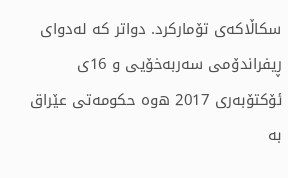سكاڵاكه‌ى تۆماركرد. دواتر كه‌ له‌دواى ڕیفراندۆمى سه‌ربه‌خۆیی و 16ى ئۆكتۆبه‌رى 2017 ه‌وه‌ حكومه‌تى عێراق به‌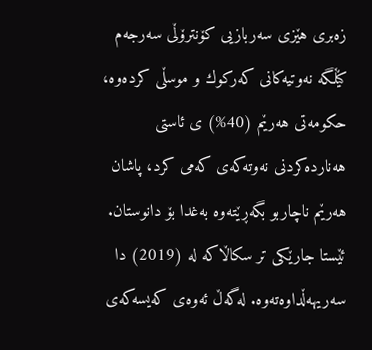زه‌برى هێزى سه‌ربازیی كۆنترۆڵى سه‌رجه‌م كێڵگه‌ نه‌وتیه‌كانى كه‌ركوك و موسڵى كرده‌وه‌، حكومه‌تى هه‌رێم (40%) ى ئاستى هه‌نارده‌كردنى نه‌وته‌كه‌ى كه‌مى كرد، پاشان هه‌رێم ناچاربو بگه‌ڕێته‌وه‌ به‌غدا بۆ دانوستان. ئێستا جارێكى تر سكاڵاكه‌ لە (2019) دا سه‌ریهه‌ڵداوه‌ته‌وه‌. له‌گه‌ڵ ئه‌وه‌ى كه‌یسه‌كه‌ى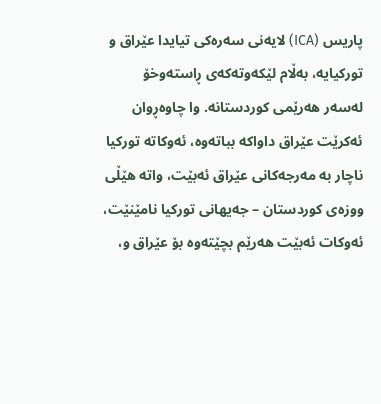پاریس (ICA) لایه‌نى سه‌ره‌كى تیایدا عێراق و توركیایه‌، به‌ڵام لێكه‌وته‌كه‌ى ڕاسته‌وخۆ له‌سه‌ر هه‌رێمى كوردستانه‌. وا چاوه‌ڕوان ئه‌كرێت عێراق داواكه‌ بباته‌وه‌، ئه‌وكاته‌ توركیا ناچار به‌ مه‌رجه‌كانى عێراق ئه‌بێت، واته‌ هێڵى ووزه‌ى كوردستان – جه‌یهانى توركیا نامێنێت، ئه‌وكات ئه‌بێت هه‌رێم بچێته‌وه‌ بۆ عێراق و،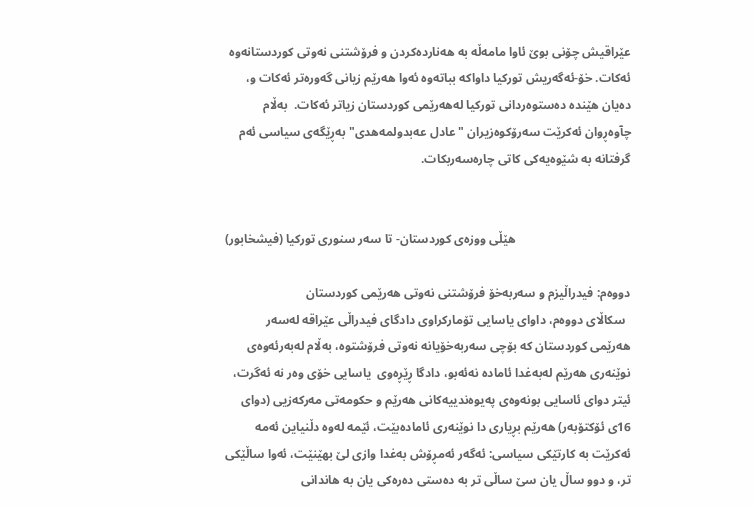عێراقیش چۆنى بوێ ئاوا مامه‌ڵه‌ به‌ هه‌نارده‌كردن و فرۆشتنى نه‌وتى كوردستانه‌وه‌ ئه‌كات. خۆ-ئه‌گه‌ریش توركیا داواكه‌ بباته‌وه‌ ئه‌وا هه‌رێم زیانى گه‌وره‌تر ئه‌كات و، ده‌یان هێنده‌ ده‌ستوه‌ردانى توركیا له‌هه‌رێمى كوردستان زیاتر ئه‌كات.  بەڵام چآوەڕوان ئەکرێت سەرۆکوەزیران "عادل عەبدولمەهدی" بەڕێگەی سیاسی ئەم گرفتانە بە شێوەیەکی کاتی چارەسەربکات.


                                     هێڵى ووزه‌ى كوردستان- تا سه‌ر سنورى توركیا (فیشخابور)

دووه‌م: فیدراڵیزم و سه‌ربه‌خۆ فرۆشتنى نه‌وتى هه‌رێمى كوردستان
  سكاڵاى دووه‌م، داواى یاسایی تۆماركراوى دادگاى فیدراڵى عێراقه‌ له‌سه‌ر هه‌رێمى كوردستان كه‌ بۆچى سه‌ربه‌خۆیانه‌ نه‌وتى فرۆشتوه‌، به‌ڵام له‌به‌رئه‌وه‌ى نوێنه‌رى هه‌رێم له‌به‌غدا ئاماده‌ نه‌ئه‌بو، دادگا ڕێڕه‌وى  یاسایی خۆى وه‌ر نه‌ ئه‌گرت، ئیتر دواى ئاسایی بونه‌وه‌ى په‌یوه‌ندییه‌كانى هه‌رێم و حكومه‌تى مه‌ركه‌زیی (دواى 16ى ئۆكتۆبه‌ر) هه‌رێم بڕیارى دا نوێنه‌رى ئاماده‌بێت، ئێمه‌ لەوە دڵنیاین ئەمە ئەکرێت بە کارتێکی سیاسی: ئەگەر ئەمڕۆش بەغدا وازی لێ بهێنێت، ئەوا ساڵێکی تر، و دوو ساڵ یان سێ ساڵی تر بە دەستی دەرەکی یان بە هاندانی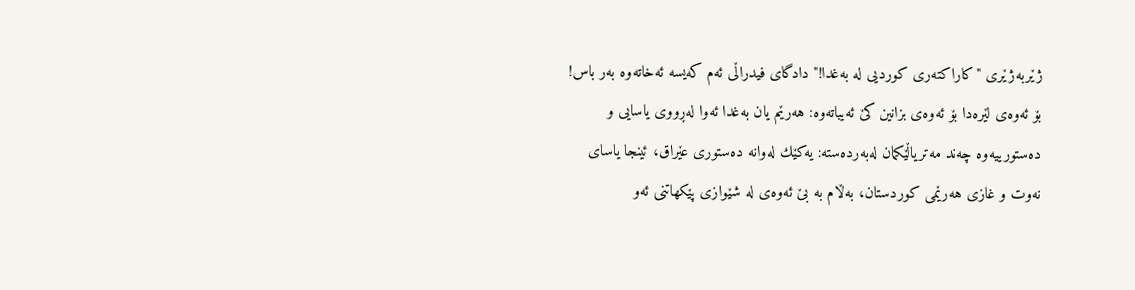ژێربە‌ژێری "کاراکتەری کوردیی لە بەغدا!" دادگای فیدراڵی ئەم کەیسە ئەخاتەوە بەر باس! بۆ ئه‌وه‌ى لێره‌دا بۆ ئه‌وه‌ى بزانین كێ ئه‌یباته‌وه‌: هه‌رێم یان به‌غدا ئەوا له‌ڕووى یاسایی و ده‌ستورییه‌وه‌ چه‌ند مه‌تریاڵێكمان له‌به‌رده‌سته‌: یه‌كێك له‌وانه‌ ده‌ستورى عێراق، ئینجا یاساى نه‌وت و غازى هه‌رێمى كوردستان، به‌ڵام به‌ بێ ئه‌وه‌ى له‌ شێوازى پێكهاتنى ئه‌و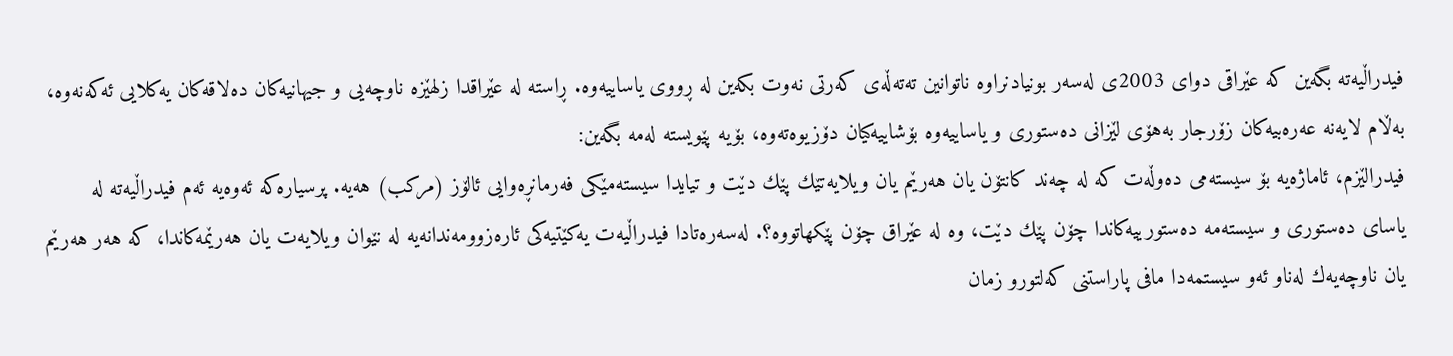فیدراڵیه‌ته‌ بگه‌ین كه‌ عێراقى دواى 2003ى له‌سه‌ر بونیادنراوه‌ ناتوانین ته‌ته‌ڵه‌ى كه‌رتى نه‌وت بكه‌ین له‌ ڕووى یاساییه‌وه‌. ڕاسته‌ له‌ عێراقدا زلهێزه‌ ناوچه‌یی و جیهانیه‌كان ده‌لاقه‌كان یه‌كلایی ئه‌كه‌نه‌وه‌، به‌ڵام لایه‌نه‌ عه‌ره‌بیه‌كان زۆرجار به‌هۆى لێزانى ده‌ستورى و یاساییه‌وه‌ بۆشاییه‌كیان دۆزیوه‌ته‌وه‌، بۆیه‌ پێویسته‌ له‌مه‌ بگه‌ین:
فیدرالێزم، ئاماژه‌یه‌ بۆ سیسته‌مى ده‌وڵه‌ت كه‌ له‌ چه‌ند كانتۆن یان هه‌رێم یان ویلایه‌تێك پێك دێت و تیایدا سیسته‌مێكى فه‌رمانڕه‌وایی ئالۆز (مركب) هه‌یه‌. پرسیاره‌كه‌ ئه‌وه‌یه‌ ئه‌م فیدراڵیه‌ته‌ له‌ یاساى ده‌ستورى و سیسته‌مه‌ ده‌ستورییه‌كاندا چۆن پێك دێت، وه‌ له‌ عێراق چۆن پێكهاتووه‌؟. له‌سه‌ره‌تادا فیدراڵیه‌ت یه‌كێتیه‌كى ئاره‌زوومه‌ندانه‌یه‌ له‌ نێوان ویلایه‌ت یان هه‌رێمه‌كاندا، كه‌ هه‌ر هه‌رێم یان ناوچه‌یه‌ك له‌ناو ئه‌و سیستمه‌دا مافى پاراستنى كه‌لتورو زمان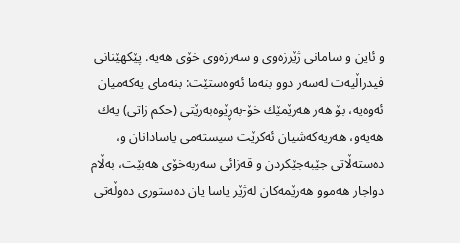و ئاین و سامانى ژێرزه‌وى و سه‌رزه‌وى خۆى هه‌یه‌. پێكهێنانى فیدراڵیه‌ت له‌سه‌ر دوو بنه‌ما ئه‌وه‌ستێت: بنه‌ماى یه‌كه‌میان ئه‌وه‌یه‌، بۆ هه‌ر هه‌رێمێك خۆ-به‌ڕێوه‌به‌رێتى (حكم زاتى) یه‌ك هه‌یه‌و، هه‌ریه‌كه‌شیان ئه‌كرێت سیسته‌مى یاسادانان و، ده‌سته‌ڵاتى جێبه‌جێكردن و قه‌زائى سه‌ربه‌خۆى هه‌بێت، به‌ڵام دواجار هه‌موو هه‌رێمه‌كان له‌ژێر یاسا یان ده‌ستورى ده‌وڵه‌تى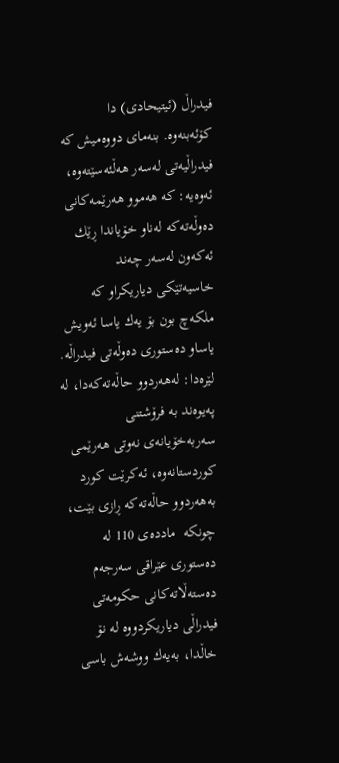فیدراڵ (ئیتیحادی) دا كۆئه‌بنه‌وه‌. بنه‌ماى دووه‌میش كه‌ فیدراڵیه‌تى له‌سه‌ر هه‌ڵئه‌سێته‌وه‌، ئه‌وه‌یه‌: كه‌ هه‌موو هه‌رێمه‌كانى ده‌وڵه‌ته‌كه‌ له‌ناو خۆیاندا ڕێك ئه‌كه‌ون له‌سه‌ر چه‌ند خاسیه‌تێكى دیاریكراو كه‌ ملكه‌چ بون بۆ یه‌ك یاسا ئه‌ویش یاساو ده‌ستورى ده‌وڵه‌تى فیدراڵه‌. لێره‌دا: له‌هه‌ردوو حاڵه‌ته‌كه‌دا، له‌ په‌یوه‌ند به‌ فرۆشتنى سه‌ربه‌خۆیانه‌ى نه‌وتى هه‌رێمى كوردستانه‌وه‌، ئه‌كرێت كورد به‌هه‌ردوو حاڵه‌ته‌كه‌ ڕازى بێت، چونكه‌  مادده‌ى 110 له‌ ده‌ستورى عێراقى سه‌رجه‌م ده‌سته‌ڵاته‌كانى حكومه‌تى فیدراڵی دیاریكردووه‌ له‌ نۆ خاڵدا، به‌یه‌ك ووشه‌ش باسى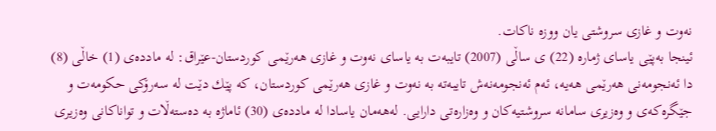نه‌وت و غازى سروشتى یان ووزه‌ ناكات.
ئینجا به‌پێى یاساى ژماره‌ (22) ى ساڵى (2007) تایبه‌ت به‌ یاساى نه‌وت و غازى هه‌رێمى كوردستان-عێراق: له‌ مادده‌ى (1) خاڵى (8) دا ئه‌نجومه‌نى هه‌رێمى هه‌یه‌، ئه‌م ئه‌نجومه‌نه‌ش تایبه‌ته‌ به‌ نه‌وت و غازى هه‌رێمى كوردستان، كه‌ پێك دێت له‌ سه‌رۆكى حكومه‌ت و جێگره‌كه‌ى و وه‌زیرى سامانه‌ سروشتیه‌كان و وه‌زاره‌تى دارایی. له‌هه‌مان یاسادا له‌ مادده‌ى (30) ئاماژه‌ به‌ ده‌سته‌ڵات و تواناكانى وه‌زیرى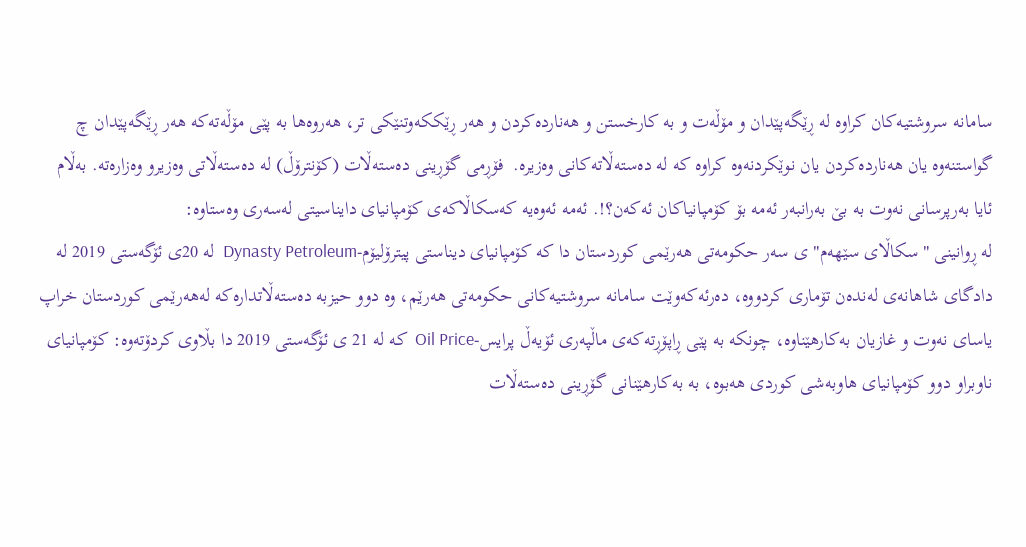سامانه‌ سروشتیه‌كان كراوه‌ له‌ ڕێگه‌پێدان و مۆڵه‌ت و به‌ كارخستن و هه‌نارده‌كردن و هه‌ر ڕێككه‌وتنێكى تر، هه‌روه‌ها به‌ پێى مۆڵه‌ته‌كه‌ هه‌ر ڕێگه‌پێدان چ گواستنه‌وه‌ یان هه‌نارده‌كردن یان نوێكردنه‌وه‌ كراوه‌ كه‌ له‌ ده‌سته‌ڵاته‌كانى وه‌زیره‌.  فۆڕمى گۆڕینى ده‌سته‌ڵات (كۆنترۆڵ) له‌ ده‌سته‌ڵاتى وه‌زیرو وه‌زاره‌ته‌. به‌ڵام ئایا به‌رپرسانى نه‌وت به‌ بێ به‌رانبه‌ر ئه‌مه‌ بۆ كۆمپانیاكان ئه‌كه‌ن؟!. ئه‌مه‌ ئه‌وه‌یه‌ كه‌سكاڵاكه‌ى كۆمپانیاى دایناسیتى له‌سه‌رى وه‌ستاوه‌:
له‌ ڕوانینى "سكاڵاى سێهه‌م" ى سه‌ر حكومه‌تى هه‌رێمى كوردستان دا كه‌ كۆمپانیاى دیناستى پیترۆلیۆم-Dynasty Petroleum  له‌ 20ى ئۆگه‌ستى 2019 له‌ دادگاى شاهانه‌ى له‌نده‌ن تۆمارى كردووه‌، ده‌رئه‌كه‌وێت سامانه‌ سروشتیه‌كانى حكومه‌تى هه‌رێم، وه‌ دوو حیزبه‌ ده‌سته‌ڵاتداره‌كه‌ له‌هه‌رێمى كوردستان خراپ یاساى نه‌وت و غازیان به‌كارهێناوه‌، چونكه‌ به‌ پێى ڕاپۆڕته‌كه‌ى ماڵپه‌رى ئۆیه‌ڵ پرایس-Oil Price  كه‌ له‌ 21 ى ئۆگه‌ستی 2019 دا بڵاوى كردۆته‌وه‌: كۆمپانیاى ناوبراو دوو كۆمپانیاى هاوبه‌شى كوردى هه‌بوه‌، به‌ به‌كارهێنانى گۆڕینى ده‌سته‌ڵات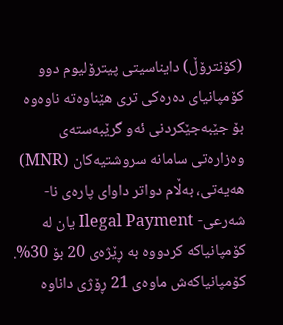(كۆنترۆڵ) دایناسیتى پیترۆلیوم دوو كۆمپانیاى ده‌ره‌كى ترى هێناوه‌ته‌ ناوه‌وه‌ بۆ جێبه‌جێكردنى ئه‌و گرێبه‌سته‌ى وه‌زاره‌تى سامانه‌ سروشتیه‌كان (MNR) هه‌یه‌تى، به‌ڵام دواتر داواى پاره‌ى نا-شه‌رعى- Ilegal Payment یان له‌ كۆمپانیاكه‌ كردووه‌ به‌ ڕێژه‌ى 20 بۆ 30%. كۆمپانیاكه‌ش ماوه‌ى 21 ڕۆژى داناوه‌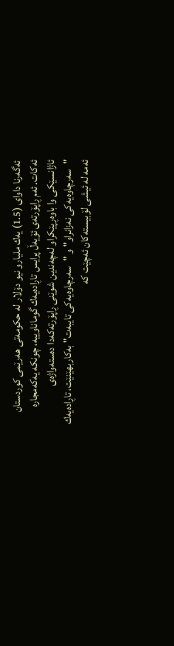ئه‌گه‌رنا داواى (1.5) یه‌ك ملیارو نیو دۆلار له‌ حكومه‌تى هه‌رێمى كوردستان ئه‌كات. ئه‌م ڕاپۆرته‌ى ئۆیه‌ڵ پرایس تاڕاده‌یه‌ك گوماناوییه‌، چونكه‌ یه‌كه‌مجاره‌ ئاژانسێكى وا باوه‌ڕپێكراو له‌چه‌ندین شوێنى ڕاپۆرته‌كه‌دا ده‌سته‌واژه‌ى "سه‌رچاوه‌یه‌كى نه‌زانراو" و "سه‌رچاوه‌یه‌كى تایبه‌ت" به‌كاربهێنێت، تاڕاده‌یه‌ك ئه‌مه‌ له‌ ئیشى لۆبیسته‌كان ئه‌چێت كه‌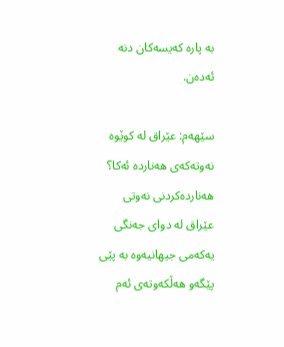به‌ پاره‌ كه‌یسه‌كان دنه‌ ئه‌ده‌ن.

سێهه‌م: عێراق له‌ كوێوه‌ نه‌وته‌كه‌ى هه‌نارده‌ ئه‌كا؟
هه‌نارده‌كردنى نه‌وتى عێراق له‌ دواى جه‌نگى یه‌كه‌مى جیهانیه‌وه‌ به‌ پێى پێگه‌و هه‌ڵكه‌وته‌ى ئه‌م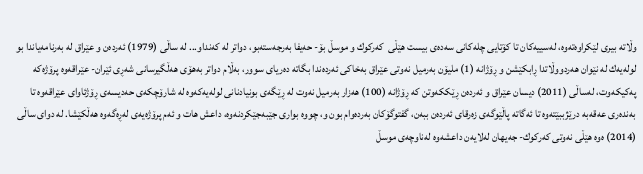وڵاته‌ بیرى لێكراوه‌ته‌وه‌، له‌سییه‌كان تا كۆتایی چله‌كانى سه‌ده‌ى بیست هێڵى  كه‌ركوك و موسڵ بۆ- حه‌یفا به‌رجه‌سته‌بو، دواتر له‌ كه‌نداو... له‌ ساڵى (1979) ئه‌رده‌ن و عێراق له‌ به‌رنامه‌یاندا بو لوله‌یه‌ك له‌ نێوان هه‌ردووڵاتدا ڕابكێشن و ڕۆژانه‌ (1) ملیۆن به‌رمیل نه‌وتى عێراق به‌خاكى ئه‌رده‌ندا بگاته‌ ده‌ریاى سوور، به‌ڵام دواتر به‌هۆى هه‌ڵگیرسانى شه‌ڕى ئێران- عێراقه‌وه‌ پرۆژه‌كه‌ په‌كیكه‌وت، له‌ساڵى (2011) دیسان عێراق و ئه‌رده‌ن ڕێككه‌وتن كه‌ ڕۆژانه‌ (100) هه‌زار به‌رمیل نه‌وت له‌ ڕێگه‌ى بونیادنانى لوله‌یه‌كه‌وه‌ له‌ شارۆچكه‌ى حه‌دیسه‌ى ڕۆژئاواى عێراقه‌وه‌ تا به‌نده‌رى عه‌قه‌به‌ درێژببێته‌وه‌ تا ئه‌گاته‌ پاڵێوگه‌ى زه‌رقاى ئه‌رده‌ن ببه‌ن، گفتوگۆكان به‌رده‌وام بون و، چووه‌ بوارى جێبه‌جێكردنه‌وه‌، داعش هات و ئه‌م پرۆژه‌یه‌ى له‌ڕه‌گه‌وه‌ هه‌ڵكێشا. له‌ دواى ساڵى (2014) ه‌وه‌ هێڵى نه‌وتى كه‌ركوك- جه‌یهان له‌لایه‌ن داعشه‌وه‌ له‌ناوچه‌ى موسڵ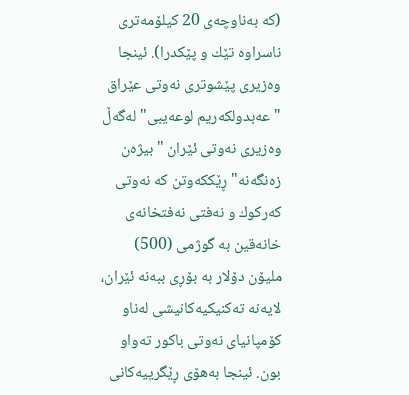(كه‌ به‌ناوچه‌ى 20 كیلۆمه‌ترى ناسراوه‌ تێك و پێكدرا). ئینجا وه‌زیرى پێشوترى نه‌وتى عێراق "عه‌بدولكه‌ریم لوعه‌یبى" له‌گه‌ڵ وه‌زیرى نه‌وتى ئێران "بیژه‌ن زه‌نگه‌نه‌" ڕێككه‌وتن كه‌ نه‌وتى كه‌ركوك و نه‌فتى نه‌فتخانه‌ى خانه‌قین به‌ گوژمى (500) ملیۆن دۆلار به‌ بۆڕى ببه‌نه‌ ئێران، لایه‌نه‌ ته‌كنیكیه‌كانیشى له‌ناو كۆمپانیاى نه‌وتى باكور ته‌واو بون. ئینجا به‌هۆى ڕێگرییه‌كانى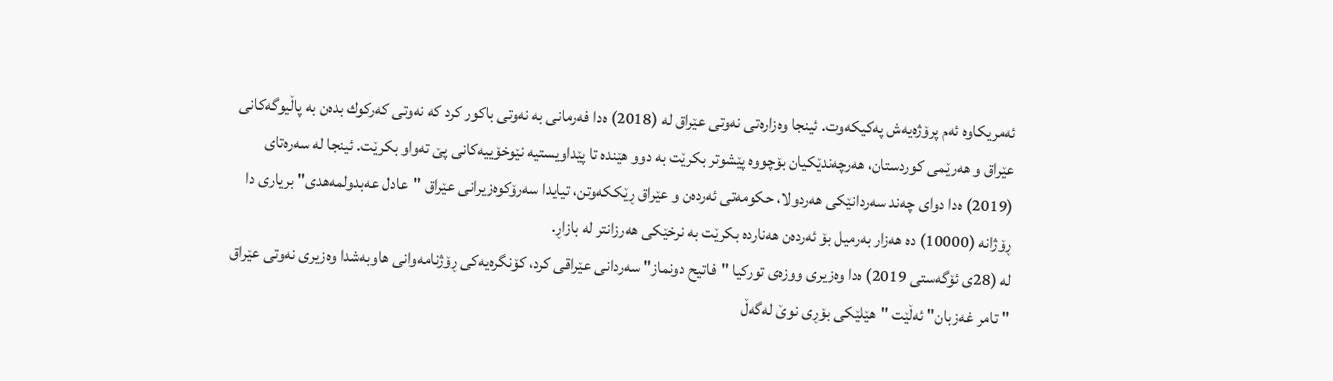ئه‌مریكاوه‌ ئه‌م پرۆژه‌یه‌ش په‌كیكه‌وت. ئینجا وه‌زاره‌تى نه‌وتى عێراق له‌ (2018) ه‌دا فه‌رمانى به‌ نه‌وتى باكور كرد كه‌ نه‌وتى كه‌ركوك بده‌ن به‌ پاڵیوگه‌كانى عێراق و هه‌رێمى كوردستان، هه‌رچه‌ندێكیان بۆچووه‌ پێشوتر بكرێت به‌ دوو هێنده‌ تا پێداویستیه‌ نێوخۆییه‌كانى پێ ته‌واو بكرێت. ئینجا له‌ سه‌ره‌تاى (2019) ه‌دا دواى چه‌ند سه‌ردانێكى هه‌ردولا، حكومه‌تى ئه‌رده‌ن و عێراق ڕێككه‌وتن، تیایدا سه‌رۆكوه‌زیرانى عێراق "عادل عه‌بدولمه‌هدى" بریارى دا ڕۆژانه‌ (10000) ده‌ هه‌زار به‌رمیل بۆ ئه‌رده‌ن هه‌نارده‌ بكرێت به‌ نرخێكى هه‌رزانتر له‌ بازاڕ.
له‌ (28ى ئۆگه‌ستى 2019) ه‌دا وه‌زیرى ووزه‌ى توركیا "فاتیح دونماز" سه‌ردانى عێراقى كرد، كۆنگره‌یه‌كى ڕۆژنامه‌وانى هاوبه‌شدا وه‌زیرى نه‌وتى عێراق " تامر غه‌زبان" ئه‌ڵێت "هێلێكى بۆڕى نوێ له‌گه‌ڵ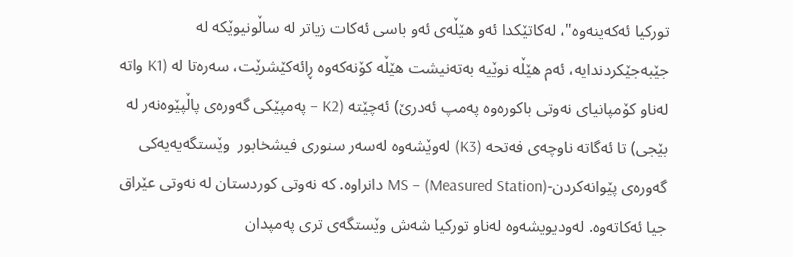توركیا ئه‌كه‌ینه‌وه‌"، له‌كاتێكدا ئه‌و هێڵه‌ى ئه‌و باسى ئه‌كات زیاتر له‌ ساڵونیوێكه‌ له‌ جێبه‌جێكردندایه‌، ئه‌م هێڵه‌ نوێیه‌ به‌ته‌نیشت هێڵه‌ كۆنه‌كه‌وه‌ ڕائه‌كێشرێت، سه‌ره‌تا له‌ (K1 واته‌ له‌ناو كۆمپانیاى نه‌وتى باكوره‌وه‌ په‌مپ ئه‌درێ) ئه‌چێته‌ (K2 – په‌مپێكى گه‌وره‌ى پاڵپێوه‌نه‌ر له‌ بێجى) تا ئه‌گاته‌ ناوچه‌ى فه‌تحه‌ (K3) له‌وێشه‌وه‌ له‌سه‌ر سنورى فیشخابور  وێستگه‌یه‌یه‌كى گه‌وره‌ى پێوانه‌كردن-MS – (Measured Station) دانراوه‌. كه‌ نه‌وتى كوردستان له‌ نه‌وتى عێراق جیا ئه‌كاته‌وه‌. له‌ودیویشه‌وه‌ له‌ناو توركیا شه‌ش وێستگه‌ى ترى په‌مپدان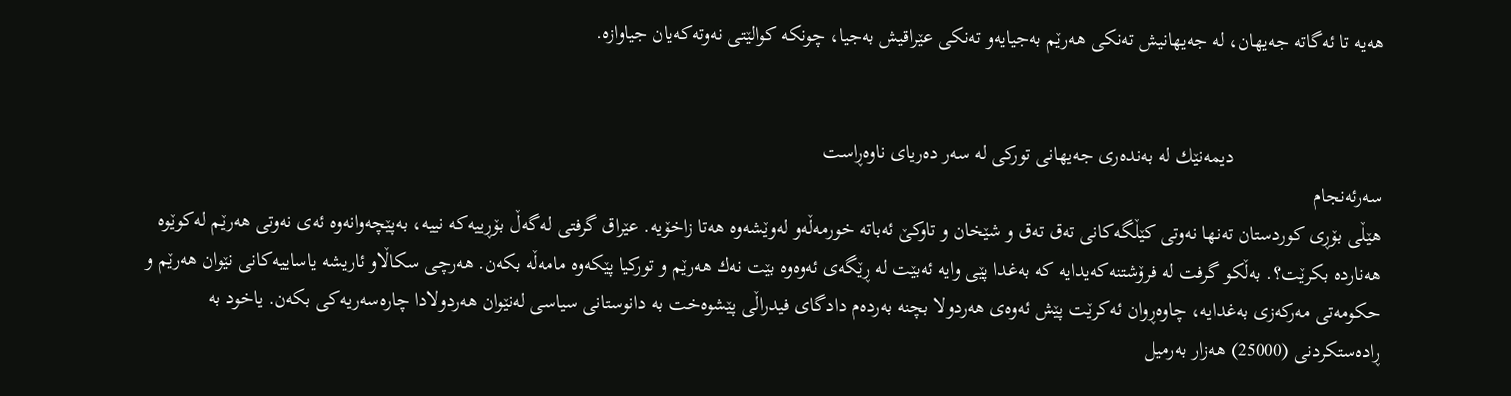هه‌یه‌ تا ئه‌گاته‌ جه‌یهان، له‌ جه‌یهانیش ته‌نكى هه‌رێم به‌جیایه‌و ته‌نكى عێراقیش به‌جیا، چونكه‌ كوالێتى نه‌وته‌كه‌یان جیاوازه‌.


                             دیمه‌نێك له‌ به‌نده‌رى جه‌یهانى توركى له‌ سه‌ر ده‌ریاى ناوه‌ڕاست
سه‌رئه‌نجام
هێڵى بۆڕى كوردستان ته‌نها نه‌وتى كێڵگه‌كانى ته‌ق ته‌ق و شێخان و تاوكێ ئه‌باته‌ خورمه‌ڵه‌و له‌وێشه‌وه‌ هه‌تا زاخۆیه‌. عێراق گرفتى له‌گه‌ڵ بۆڕییه‌كه‌ نییه‌، به‌پێچه‌وانه‌وه‌ ئه‌ى نه‌وتى هه‌رێم له‌كوێوه‌ هه‌نارده‌ بكرێت؟. به‌ڵكو گرفت له‌ فرۆشتنه‌كه‌یدایه‌ كه‌ به‌غدا پێى وایه‌ ئه‌بێت له‌ ڕێگه‌ى ئه‌وه‌وه‌ بێت نه‌ك هه‌رێم و توركیا پێكه‌وه‌ مامه‌ڵه‌ بكه‌ن. هه‌رچى سكاڵاو ئاریشه‌ یاساییه‌كانى نێوان هه‌رێم و حكومه‌تى مه‌ركه‌زى به‌غدایه‌، چاوه‌ڕوان ئه‌كرێت پێش ئه‌وه‌ى هه‌ردولا بچنه‌ به‌رده‌م دادگاى فیدراڵى پێشوه‌خت به‌ دانوستانى سیاسی له‌نێوان هه‌ردولادا چاره‌سه‌ریه‌كى بكه‌ن. یاخود به‌ ڕاده‌ستكردنى (25000) هه‌زار به‌رمیل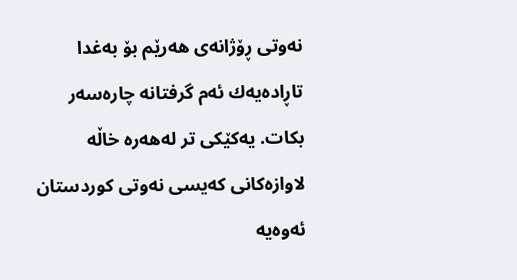نه‌وتى ڕۆژانه‌ى هه‌رێم بۆ به‌غدا تاڕاده‌یه‌ك ئه‌م گرفتانه‌ چاره‌سه‌ر بكات. یه‌كێكى تر له‌هه‌ره‌ خاڵه‌ لاوازه‌كانى كه‌یسى نه‌وتى كوردستان ئه‌وه‌یه‌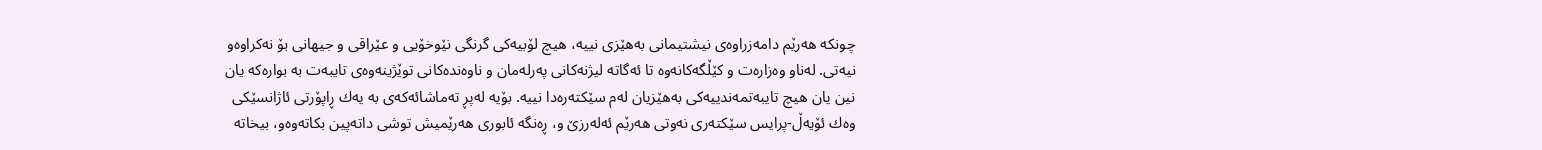چونكه‌ هه‌رێم دامه‌زراوه‌ى نیشتیمانى به‌هێزى نییه‌، هیچ لۆبیه‌كى گرنگى نێوخۆیی و عێراقى و جیهانى بۆ نه‌كراوه‌و نیه‌تى. له‌ناو وه‌زاره‌ت و كێڵگه‌كانه‌وه‌ تا ئه‌گاته‌ لیژنه‌كانى په‌رله‌مان و ناوه‌نده‌كانى توێژینه‌وه‌ى تایبه‌ت به‌ بواره‌كه‌ یان نین یان هیچ تایبه‌تمه‌ندییه‌كى به‌هێزیان له‌م سێكته‌ره‌دا نییه‌. بۆیه‌ له‌پڕ ته‌ماشائه‌كه‌ى به‌ یه‌ك ڕاپۆرتى ئاژانسێكى وه‌ك ئۆیه‌ڵ-پرایس سێكته‌رى نه‌وتى هه‌رێم ئه‌له‌رزێ و، ڕه‌نگه‌ ئابورى هه‌رێمیش توشى داته‌پین بكاته‌وه‌و، بیخاته‌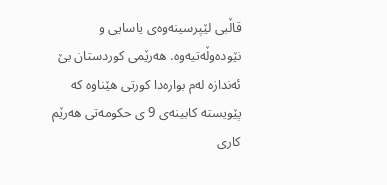قاڵبى لێپرسینه‌وه‌ى یاسایی و نێوده‌وڵه‌تیه‌وه‌. هه‌رێمى كوردستان بێ ئه‌ندازه‌ له‌م بواره‌دا كورتى هێناوه‌ كه‌ پێویسته‌ كابینه‌ى 9 ى حكومه‌تى هه‌رێم كارى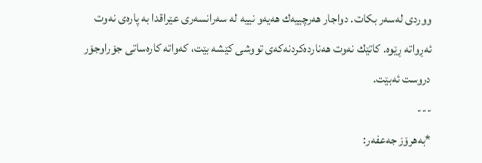ووردى له‌سه‌ر بكات. دواجار هه‌رچییه‌ك هه‌یه‌و نییه‌ له‌ سه‌رانسه‌رى عێراقدا به‌ پاره‌ى نه‌وت ئه‌ڕواته‌ ڕێوه‌. كاتێك نه‌وت هه‌نارده‌كردنه‌كه‌ى تووشى كێشه‌ بێت، كه‌واته‌ كاره‌ساتى جۆراوجۆر دروست ئه‌بێت.
---
*به‌هرۆز جه‌عفه‌ر: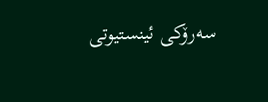سه‌رۆكى ئینستیوتى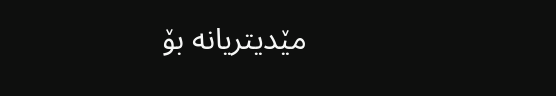مێدیتریانه‌ بۆ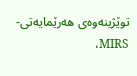توێژینه‌وه‌ى هه‌رێمایه‌تى-MIRS،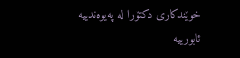خوێندكارى دكتۆرا له‌ په‌یوه‌ندییه‌ ئابورییه‌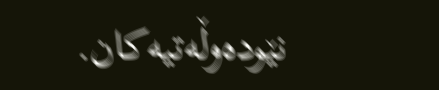نێوده‌وڵه‌تیه‌كان.